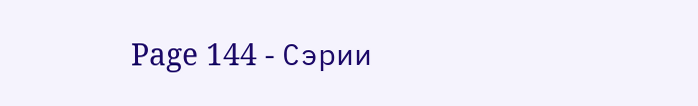Page 144 - Сэрии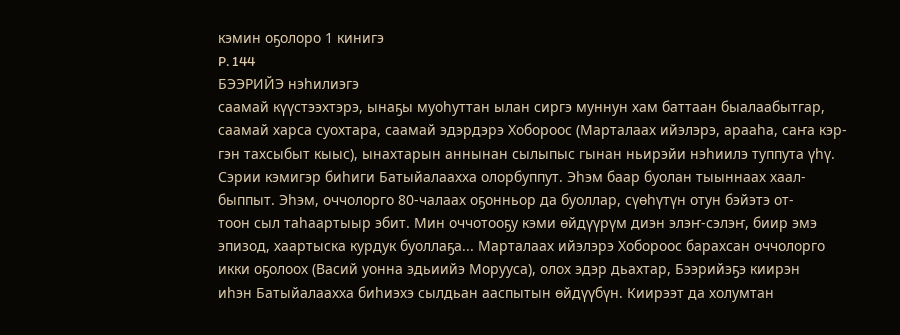кэмин оҕолоро 1 кинигэ
P. 144
БЭЭРИЙЭ нэһилиэгэ
саамай күүстээхтэрэ, ынаҕы муоһуттан ылан сиргэ муннун хам баттаан быалаабытгар,
саамай харса суохтара, саамай эдэрдэрэ Хобороос (Марталаах ийэлэрэ, арааһа, саҥа кэр-
гэн тахсыбыт кыыс), ынахтарын аннынан сылыпыс гынан ньирэйи нэһиилэ туппута үһү.
Сэрии кэмигэр биһиги Батыйалаахха олорбуппут. Эһэм баар буолан тыыннаах хаал-
быппыт. Эһэм, оччолорго 80-чалаах оҕонньор да буоллар, сүөһүтүн отун бэйэтэ от-
тоон сыл таһаартыыр эбит. Мин оччотооҕу кэми өйдүүрүм диэн элэҥ-сэлэҥ, биир эмэ
эпизод, хаартыска курдук буоллаҕа... Марталаах ийэлэрэ Хобороос барахсан оччолорго
икки оҕолоох (Васий уонна эдьиийэ Морууса), олох эдэр дьахтар, Бээрийэҕэ киирэн
иһэн Батыйалаахха биһиэхэ сылдьан ааспытын өйдүүбүн. Киирээт да холумтан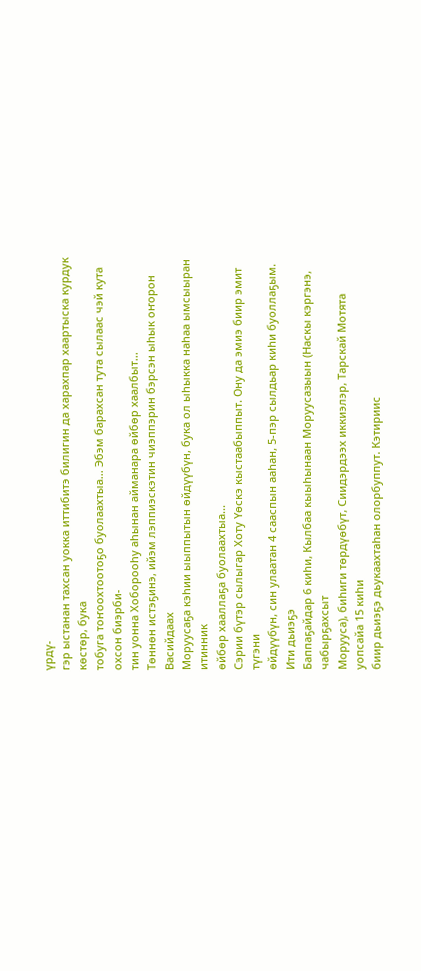үрдү-
гэр ыстанан тахсан уокка иттибитэ билигин да харахпар хаартыска курдук көстөр, бука
тобуга тоҥоохтоотоҕо буолаахтыа... Эбэм барахсан тута сылаас чэй кута охсон биэрби-
тин уонна Хоборооһу аһынан айманара өйбөр хаалбыт...
Төннөн истэҕинэ, ийэм лэппиэскэтин чиэппэрин бэрсэн ыһык оҥорон Васийдаах
Моруусаҕа кэһии ыыппытын өйдүүбүн, бука ол ыһыкка наһаа ымсыыран итинник
өйбөр хааллаҕа буолаахтыа...
Сэрии бүтэр сылыгар Хоту Үөскэ кыстаабыппыт. Ону да эмиэ биир эмит түгэни
өйдүүбүн, син улаатан 4 сааспын ааһан, 5-пэр сылдьар киһи буоллаҕым. Ити дьиэҕэ
Баппаҕайдар 6 киһи, Кылбаа кыыһынаан Моруусазыын (Наскы кэргэнэ, чабырҕахсыт
Морууса), биһиги төрдүөбүт, Сиидэрдээх иккиэлэр, Тарскай Мотята уопсайа 15 киһи
биир дьиэҕэ дьукаахтаһан олорбуппут. Кэтириис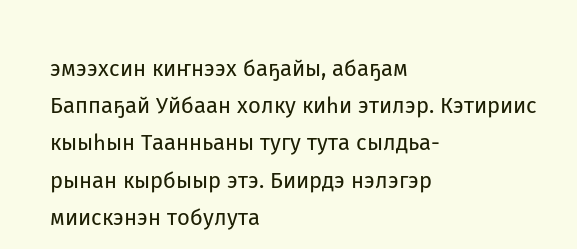эмээхсин киҥнээх баҕайы, абаҕам
Баппаҕай Уйбаан холку киһи этилэр. Кэтириис кыыһын Таанньаны тугу тута сылдьа-
рынан кырбыыр этэ. Биирдэ нэлэгэр миискэнэн тобулута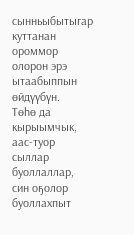сынньыбытыгар куттанан
ороммор олорон эрэ ытаабыппын өйдүүбүн.
Төһө да кырыымчык, аас-туор сыллар буоллаллар, син оҕолор буоллахпыт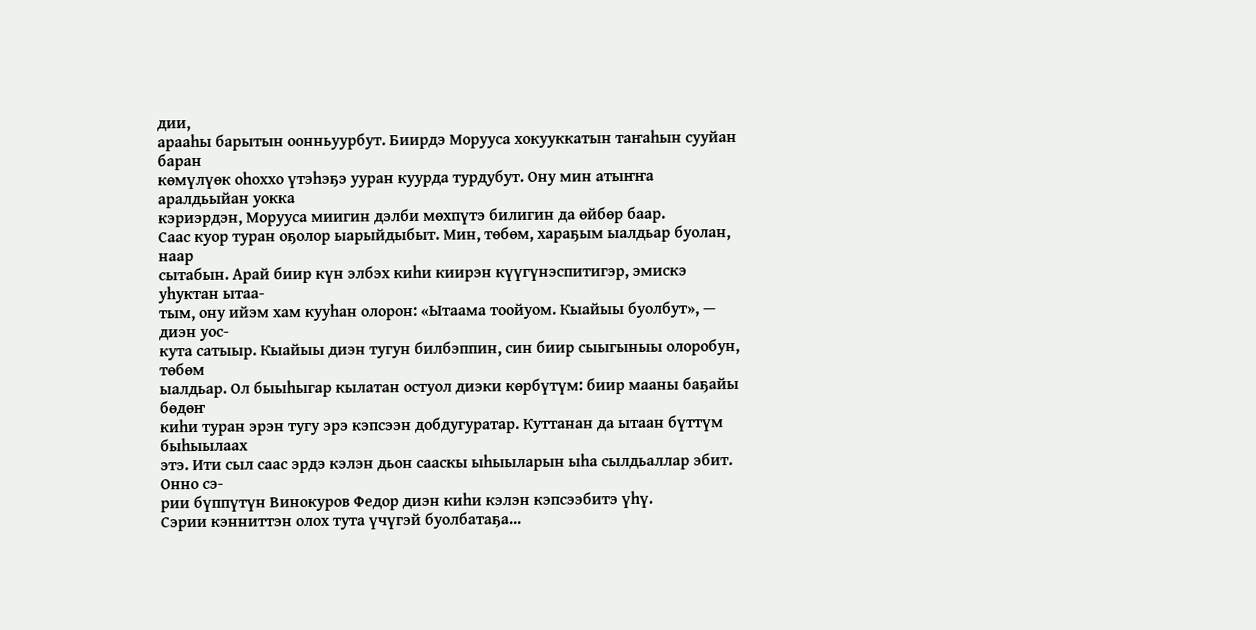дии,
арааһы барытын оонньуурбут. Биирдэ Морууса хокууккатын таҥаһын сууйан баран
көмүлүөк оһоххо үтэһэҕэ ууран куурда турдубут. Ону мин атыҥҥа аралдьыйан уокка
кэриэрдэн, Морууса миигин дэлби мөхпүтэ билигин да өйбөр баар.
Саас куор туран оҕолор ыарыйдыбыт. Мин, төбөм, хараҕым ыалдьар буолан, наар
сытабын. Арай биир күн элбэх киһи киирэн күүгүнэспитигэр, эмискэ уһуктан ытаа-
тым, ону ийэм хам кууһан олорон: «Ытаама тоойуом. Кыайыы буолбут», — диэн уос-
кута сатыыр. Кыайыы диэн тугун билбэппин, син биир сыыгыныы олоробун, төбөм
ыалдьар. Ол быыһыгар кылатан остуол диэки көрбүтүм: биир мааны баҕайы бөдөҥ
киһи туран эрэн тугу эрэ кэпсээн добдугуратар. Куттанан да ытаан бүттүм быһыылаах
этэ. Ити сыл саас эрдэ кэлэн дьон сааскы ыһыыларын ыһа сылдьаллар эбит. Онно сэ-
рии бүппүтүн Винокуров Федор диэн киһи кэлэн кэпсээбитэ үһү.
Сэрии кэнниттэн олох тута үчүгэй буолбатаҕа...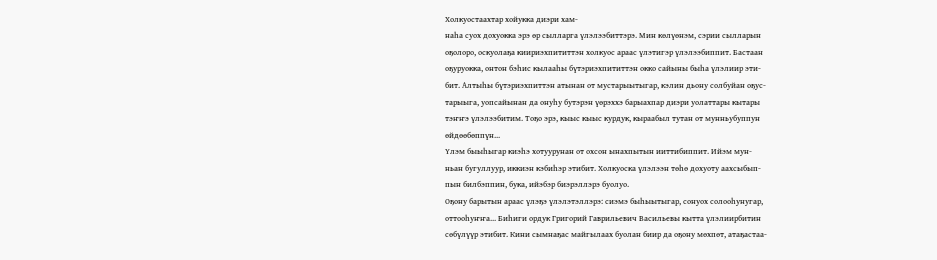Холкуостаахтар хойукка диэри хам-
наһа суох дохуокка эрэ өр сылларга үлэлээбиттэрэ. Мин көлүөнэм, сэрии сылларын
оҕолоро, оскуолаҕа киириэхпититтэн холкуос араас үлэтигэр үлэлээбиппит. Бастаан
оҕуруокка, онтон бэһис кылааһы бүтэриэхпититтэн окко сайыны быһа үлэлиир эти-
бит. Алтыһы бүтэриэхпиттэн атынан от мустарыытыгар, кэлин дьону солбуйан оҕус-
тарыыга, уопсайынан да онуһу бутэрэн үөрэххэ барыахпар диэри уолаттары кытары
тэҥҥэ үлэлээбитим. Тоҕо эрэ, кыыс кыыс курдук, кыраабыл тутан от мунньубуппун
өйдөөбөппүн...
Үлэм быыһыгар киэһэ хотуурунан от охсон ынахпытын ииттибиппит. Ийэм мун-
ньан бугуллуур, иккиэн кэбиһэр этибит. Холкуоска үлэлээн төһө дохуоту аахсыбып-
пын билбэппин, бука, ийэбэр биэрэллэрэ буолуо.
Оҕону барытын араас үлэҕэ үлэлэтэллэрэ: сиэмэ быһыытыгар, сонуох солооһунугар,
оттооһуҥҥа... Биһиги ордук Григорий Гаврильевич Васильевы кытта үлэлиирбитин
сөбүлүүр этибит. Кини сымнаҕас майгылаах буолан биир да оҕону мөхпөт, атаҕастаа-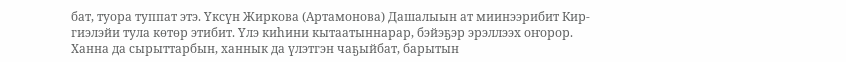бат, туора туппат этэ. Үксүн Жиркова (Артамонова) Дашалыын ат миинээрибит Кир-
гиэлэйи тула көтөр этибит. Үлэ киһини кытаатыннарар, бэйэҕэр эрэллээх оҥорор.
Ханна да сырыттарбын, ханнык да үлэтгэн чаҕыйбат, барытын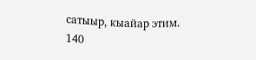сатыыр, кыайар этим.
140